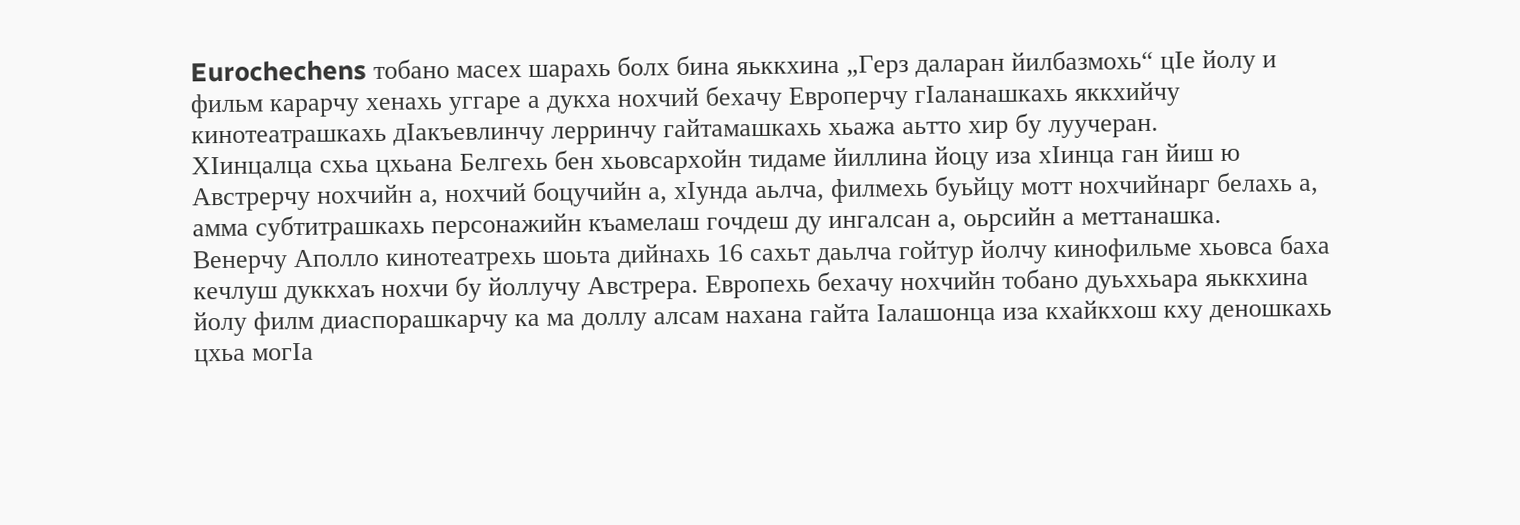Eurochechens тобано масех шарахь болх бина яьккхина „Герз даларан йилбазмохь“ цIе йолу и фильм карарчу хенахь уггаре а дукха нохчий бехачу Европерчу гIаланашкахь яккхийчу кинотеатрашкахь дIакъевлинчу лерринчу гайтамашкахь хьажа аьтто хир бу луучеран.
ХIинцалца схьа цхьана Белгехь бен хьовсархойн тидаме йиллина йоцу иза хIинца ган йиш ю Австрерчу нохчийн а, нохчий боцучийн а, хIунда аьлча, филмехь буьйцу мотт нохчийнарг белахь а, амма субтитрашкахь персонажийн къамелаш гочдеш ду ингалсан а, оьрсийн а меттанашка.
Венерчу Аполло кинотеатрехь шоьта дийнахь 16 сахьт даьлча гойтур йолчу кинофильме хьовса баха кечлуш дуккхаъ нохчи бу йоллучу Австрера. Европехь бехачу нохчийн тобано дуьххьара яьккхина йолу филм диаспорашкарчу ка ма доллу алсам нахана гайта Iалашонца иза кхайкхош кху деношкахь цхьа могIа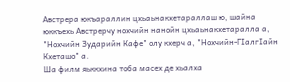Австрера юкъараллин цхьаьнакхетараллаш ю, шайна юккъехь Австрерчу нохчийн нанойн цхьаьнакхетаралла а, "Нохчийн Зударийн Кафе" олу кхерч а, "Нохчийн-ГIалгIайн Кхеташо" а.
Ша филм яьккхина тоба масех де хьалха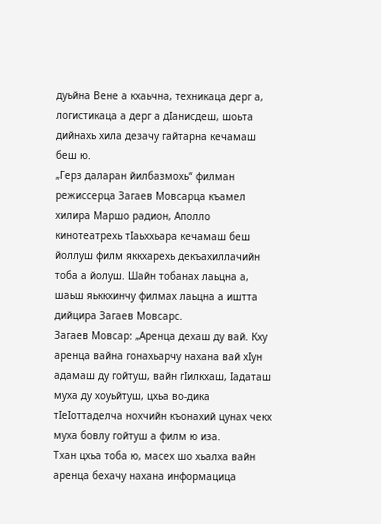дуьйна Вене а кхаьчна, техникаца дерг а, логистикаца а дерг а дIанисдеш, шоьта дийнахь хила дезачу гайтарна кечамаш беш ю.
„Герз даларан йилбазмохь“ филман режиссерца Загаев Мовсарца къамел хилира Маршо радион, Аполло кинотеатрехь тIаьххьара кечамаш беш йоллуш филм яккхарехь декъахиллачийн тоба а йолуш. Шайн тобанах лаьцна а, шаьш яьккхинчу филмах лаьцна а иштта дийцира Загаев Мовсарс.
Загаев Мовсар: „Аренца дехаш ду вай. Кху аренца вайна гонахьарчу нахана вай хIун адамаш ду гойтуш, вайн гIилкхаш, Iадаташ муха ду хоуьйтуш, цхьа во-дика тIеIоттаделча нохчийн къонахий цунах чекх муха бовлу гойтуш а филм ю иза.
Тхан цхьа тоба ю, масех шо хьалха вайн аренца бехачу нахана информацица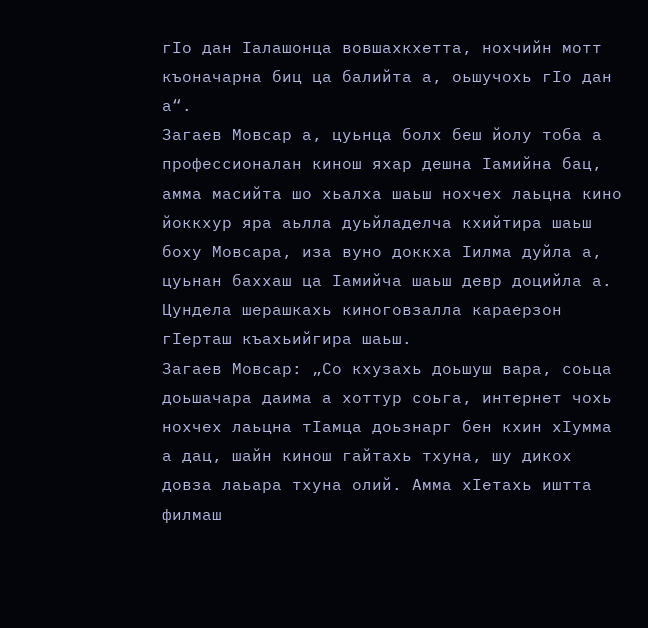гIо дан Iалашонца вовшахкхетта, нохчийн мотт къоначарна биц ца балийта а, оьшучохь гIо дан а“.
Загаев Мовсар а, цуьнца болх беш йолу тоба а профессионалан кинош яхар дешна Iамийна бац, амма масийта шо хьалха шаьш нохчех лаьцна кино йоккхур яра аьлла дуьйладелча кхийтира шаьш боху Мовсара, иза вуно доккха Iилма дуйла а, цуьнан баххаш ца Iамийча шаьш девр доцийла а. Цундела шерашкахь киноговзалла караерзон гIерташ къахьийгира шаьш.
Загаев Мовсар: „Со кхузахь доьшуш вара, соьца доьшачара даима а хоттур соьга, интернет чохь нохчех лаьцна тIамца доьзнарг бен кхин хIумма а дац, шайн кинош гайтахь тхуна, шу дикох довза лаьара тхуна олий. Амма хIетахь иштта филмаш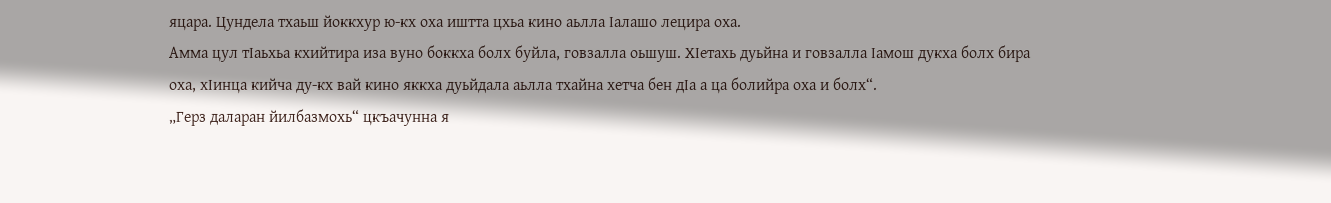яцара. Цундела тхаьш йоккхур ю-кх оха иштта цхьа кино аьлла Iалашо лецира оха.
Амма цул тIаьхьа кхийтира иза вуно боккха болх буйла, говзалла оьшуш. ХIетахь дуьйна и говзалла Iамош дукха болх бира оха, хIинца кийча ду-кх вай кино яккха дуьйдала аьлла тхайна хетча бен дIа а ца болийра оха и болх“.
„Герз даларан йилбазмохь“ цкъачунна я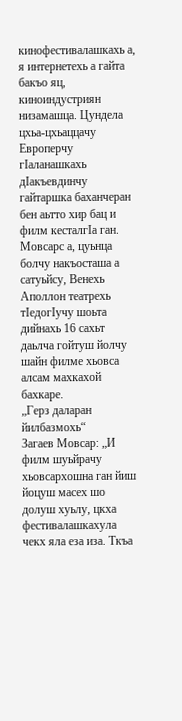кинофестивалашкахь а, я интернетехь а гайта бакъо яц, киноиндустриян низамашца. Цундела цхьа-цхьаццачу Европерчу гIаланашкахь дIакъевдинчу гайтаршка баханчеран бен аьтто хир бац и филм кесталгIа ган.
Мовсарс а, цуьнца болчу накъосташа а сатуьйсу, Венехь Аполлон театрехь тIедогIучу шоьта дийнахь 16 сахьт даьлча гойтуш йолчу шайн филме хьовса алсам махкахой бахкаре.
„Герз даларан йилбазмохь“
Загаев Мовсар: „И филм шуьйрачу хьовсархошна ган йиш йоцуш масех шо долуш хуьлу, цкха фестивалашкахула чекх яла еза иза. Ткъа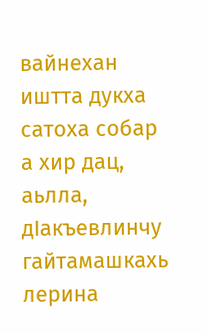вайнехан иштта дукха сатоха собар а хир дац, аьлла, дIакъевлинчу гайтамашкахь лерина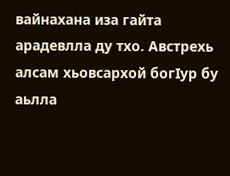вайнахана иза гайта арадевлла ду тхо. Австрехь алсам хьовсархой богIур бу аьлла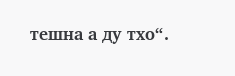тешна а ду тхо“.